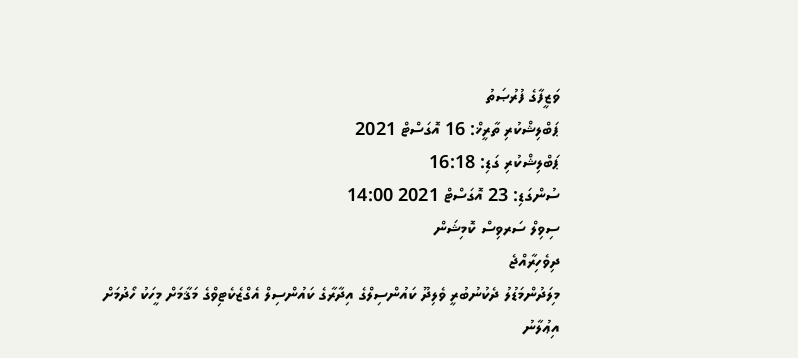ވަޒީފާގެ ފުރުޞަތު
ޕަބްލިޝްކުރި ތާރީޚް: 16 އޮގަސްޓް 2021
ޕަބްލިޝްކުރި ގަޑި: 16:18
ސުންގަޑި: 23 އޮގަސްޓް 2021 14:00
ސިވިލް ސަރވިސް ކޮމިޝަން
ދިވެހިރާއްޖެ
މިލަދުންމަޑުލު ދެކުނުބުރީ ވެލިދޫ ކައުންސިލްގެ އިދާރާގެ ކައުންސިލް އެގްޒެކެޓިވްގެ މަޤާމަށް މީހަކު ހޯދުމަށް
އިޢުލާނު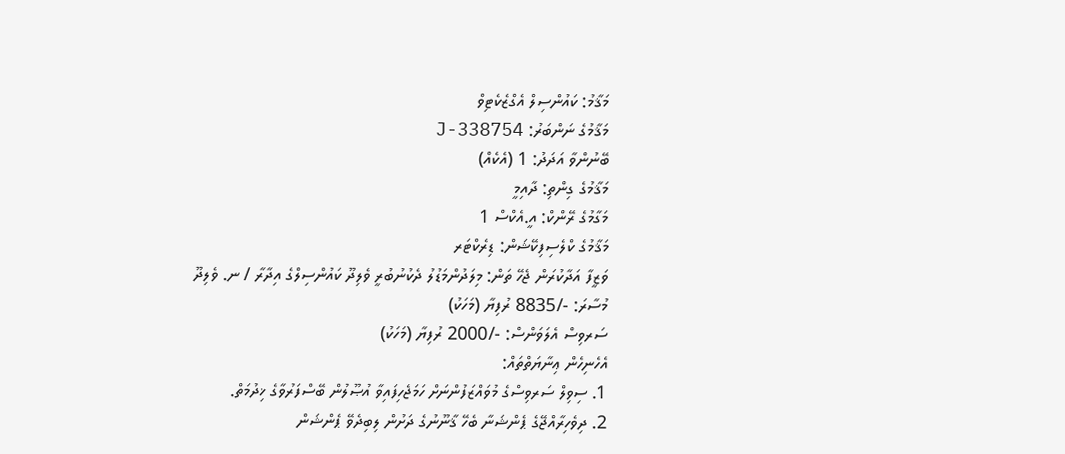މަޤާމު: ކައުންސިލް އެގްޒެކެޓިވް
މަޤާމުގެ ނަންބަރު: J-338754
ބޭނުންވާ އަދަދު: 1 (އެކެއް)
މަޤާމުގެ ގިންތި: ދާއިމީ
މަގާމުގެ ރޭންކް: އީ.އެކްސް 1
މަޤާމުގެ ކްލެސިފިކޭޝަން: ޑިރެކްޓަރ
ވަޒީފާ އަދާކުރަން ޖެހޭ ތަން: މިލަދުންމަޑުލު ދެކުނުބުރީ ވެލިދޫ ކައުންސިލްގެ އިދާރާ / ނ. ވެލިދޫ
މުސާރަ: -/8835 ރުފިޔާ (މަހަކު)
ސަރވިސް އެލަވަންސް: -/2000 ރުފިޔާ (މަހަކު)
އެހެނިހެން ޢިނާޔަތްތައް:
1. ސިވިލް ސަރވިސްގެ މުވައްޒަފުންނަށް ހަމަޖެހިފައިވާ އުޞޫލުން ބޭސްފަރުވާގެ ޚިދުމަތް.
2. ދިވެހިރާއްޖޭގެ ޕެންޝަނާ ބެހޭ ޤާނޫނުގެ ދަށުން ލިބިދެވޭ ޕެންޝަން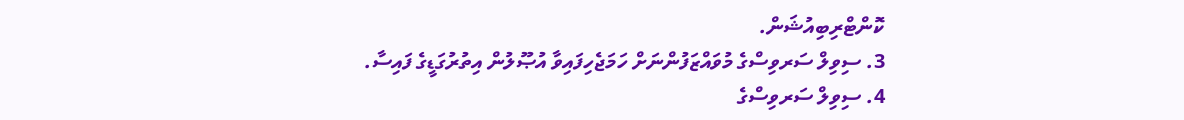ކޮންޓްރިބިއުޝަން.
3. ސިވިލް ސަރވިސްގެ މުވައްޒަފުންނަށް ހަމަޖެހިފައިވާ އުޞޫލުން އިތުރުގަޑީގެ ފައިސާ.
4. ސިވިލް ސަރވިސްގެ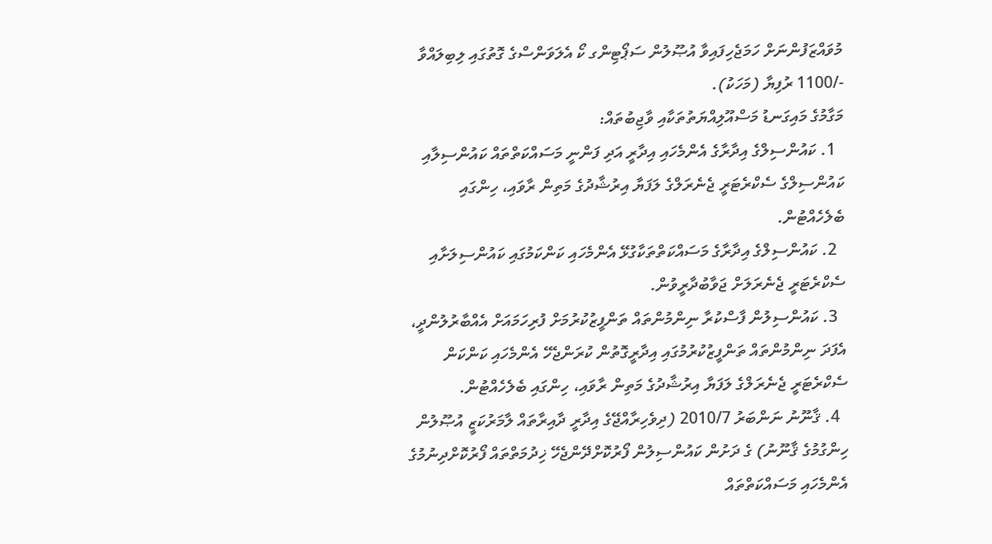މުވައްޒަފުންނަށް ހަމަޖެހިފައިވާ އުޞޫލުން ސަޕޯޓިންގ ކޯ އެލަވަންސްގެ ގޮތުގައި ލިބިލައްވާ -/1100 ރުފިޔާ (މަހަކު).
މަގާމުގެ މައިގަނޑު މަސްއޫލިއްޔަތުތަކާއި ވާޖިބުތައް:
  1. ކައުންސިލްގެ އިދާރާގެ އެންމެހައި އިދާރީ އަދި ފަންނީ މަސައްކަތްތައް ކައުންސިލާއި ކައުންސިލްގެ ސެކްރެޓަރީ ޖެނެރަލްގެ ލަފަޔާ އިރުޝާދުގެ މަތިން ރާވައި، ހިންގައި ބެލެހެއްޓުން.
  2. ކައުންސިލްގެ އިދާރާގެ މަސައްކަތްތަކާގުޅޭ އެންމެހައި ކަންކަމުގައި ކައުންސިލަށާއި ސެކްރެޓަރީ ޖެނެރަލަށް ޖަވާބުދާރީވުން.
  3. ކައުންސިލުން ފާސްކުރާ ނިންމުންތައް ތަންފީޒުކުރުމަށް ފުރިހަމައަށް އެއްބާރުލުންދީ، އެފަދަ ނިންމުންތައް ތަންފީޒުކުރުމުގައި އިދާރީގޮތުން ކުރަންޖެހޭ އެންމެހައި ކަންކަން ސެކްރެޓަރީ ޖެނެރަލްގެ ލަފަޔާ އިރުޝާދުގެ މަތިން ރާވައި، ހިންގައި ބެލެހެއްޓުން.
  4. ޤާނޫނު ނަންބަރު 2010/7 (ދިވެހިރާއްޖޭގެ އިދާރީ ދާއިރާތައް ލާމަރުކަޒީ އުޞޫލުން ހިންގުމުގެ ޤާނޫނު) ގެ ދަށުން ކައުންސިލުން ފޯރުކޮށްދޭންޖެހޭ ޚިދުމަތްތައް ފޯރުކޮށްދިނުމުގެ އެންމެހައި މަސައްކަތްތައް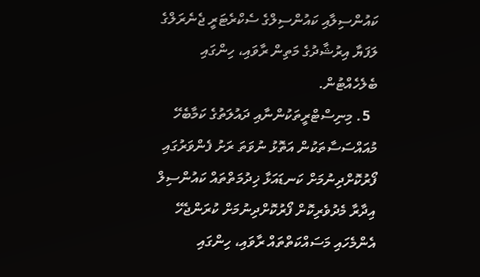ކައުންސިލާއި ކައުންސިލްގެ ސެކްރެޓަރީ ޖެނެރަލްގެ ލަފަޔާ އިރުޝާދުގެ މަތިން ރާވައި، ހިންގައި ބެލެހެއްޓުން.
  5. މިނިސްޓްރީތަކުންނާއި ދައުލަތުގެ ކަމާބެހޭ މުއައްސަސާތަކުން އަތޮޅު ނުވަތަ ރަށު ފެންވަރުގައި ފޯރުކޮށްދިނުމަށް ކަނޑައަޅާ ޚިދުމަތްތައް ކައުންސިލް އިދާރާ މެދުވެރިކޮށް ފޯރުކޮށްދިނުމަށް ކުރަންޖެހޭ އެންމެހައި މަސައްކަތްތައް ރާވައި، ހިންގައި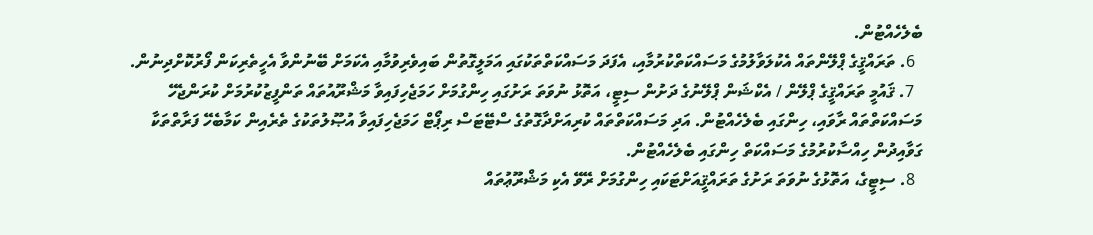ބެލެހެއްޓުން.
  6. ތަރައްޤީގެ ޕްލޭންތައް އެކުލަވާލުމުގެ މަސައްކަތްކުރުމާއި، އެފަދަ މަސައްކަތްތަކުގައި އަމަލީގޮތުން ބައިވެރިވުމާއި އެކަމަށް ބޭނުންވާ އެހީތެރިކަން ފޯރުކޮށްދިނުން.
  7. ޤައުމީ ތަރައްޤީގެ ޕްލޭން / އެކްޝަން ޕްލޭނުގެ ދަށުން ސިޓީ، އަތޮޅު ނުވަތަ ރަށުގައި ހިންގުމަށް ހަމަޖެހިފައިވާ މަޝްރޫއުތައް ތަންފީޒުކުރުމަށް ކުރަންޖެހޭ މަސައްކަތްތައް ރާވައި، ހިންގައި ބެލެހެއްޓުން. އަދި މަސައްކަތްތައް ކުރިއަށްދާގޮތުގެ ސްޓޭޓަސް ރިޕޯޓް ހަމަޖެހިފައިވާ އުޞޫލުތަކުގެ ތެރެއިން ކަމާބެހޭ ފަރާތްތަކާ ގަވާއިދުން ހިއްސާކުރުމުގެ މަސައްކަތް ހިންގައި ބެލެހެއްޓުން.
  8. ސިޓީގެ، އަތޮޅުގެ ނުވަތަ ރަށުގެ ތަރައްޤީއަށްޓަކައި ހިންގުމަށް ރޭވޭ އެކި މަޝްރޫޢުތައް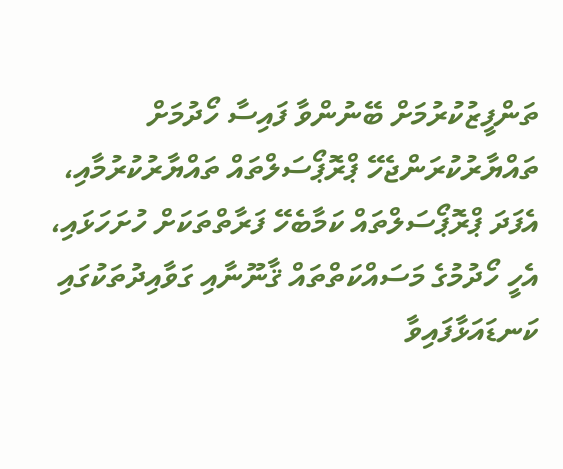ތަންފީޒުކުރުމަށް ބޭނުންވާ ފައިސާ ހޯދުމަށް ތައްޔާރުކުރަންޖެހޭ ޕްރޮޕޯސަލްތައް ތައްޔާރުކުރުމާއި، އެފަދަ ޕްރޮޕޯސަލްތައް ކަމާބެހޭ ފަރާތްތަކަށް ހުށަހަޅައި، އެހީ ހޯދުމުގެ މަސައްކަތްތައް ޤާނޫނާއި ގަވާއިދުތަކުގައި ކަނޑައަޅާފައިވާ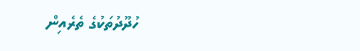ހުދޫދުތަކުގެ ތެރެއިން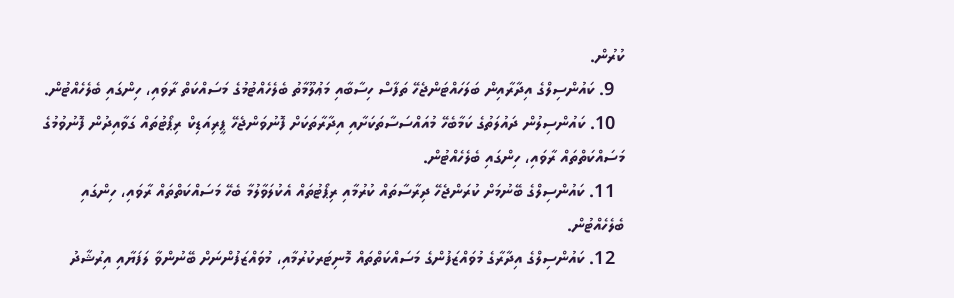ކުރުން.
  9. ކައުންސިލްގެ އިދާރާއިން ބަލަހައްޓަންޖެހޭ ތަފާސް ހިސާބާއި މަޢުލޫމާތު ބެލެހެއްޓުމުގެ މަސައްކަތް ރާވައި، ހިންގައި ބެލެހެއްޓުން.
  10. ކައުންސިލުން ދައުލަތުގެ ކަމާބެހޭ މުއައްސަސާތަކަށާއި އިދާރާތަކަށް ފޮނުވަންޖެހޭ ޕީރިއަޑިކް ރިޕޯޓުތައް ގަވާއިދުން ފޮނުވުމުގެ މަސައްކަތްތައް ރާވައި، ހިންގައި ބެލެހެއްޓުން.
  11. ކައުންސިލްގެ ބޭނުމަށް ކުރަންޖެހޭ ދިރާސާތައް ކުރުމާއި ރިޕޯޓުތައް އެކުލަވާލުމާ ބެހޭ މަސައްކަތްތައް ރާވައި، ހިންގައި ބެލެހެއްޓުން.
  12. ކައުންސިލްގެ އިދާރާގެ މުވައްޒަފުންގެ މަސައްކަތްތައް މޮނިޓަރކުރުމާއި، މުވައްޒަފުންނަށް ބޭނުންވާ ލަފަޔާއި އިރުޝާދު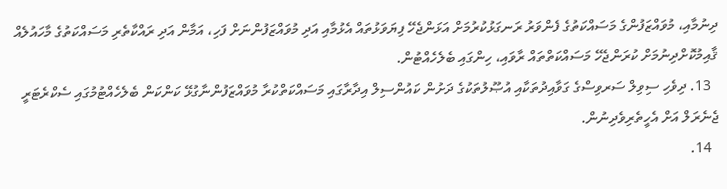ދިނުމާއި، މުވައްޒަފުންގެ މަސައްކަތުގެ ފެންވަރު ރަނގަޅުކުރުމަށް އަޅަންޖެހޭ ފިޔަވަޅުތައް އެޅުމާއި އަދި މުވައްޒަފުންނަށް ފަހި، އަމާން އަދި ރައްކާތެރި މަސައްކަތުގެ މާހައުލެއް ޤާއިމުކޮށްދިނުމަށް ކުރަންޖެހޭ މަސައްކަތްތައް ރާވައި، ހިންގައި ބެލެހެއްޓުން.
  13. ދިވެހި ސިވިލް ސަރވިސްގެ ގަވާއިދުތަކާއި އުޞޫލުތަކުގެ ދަށުން ކައުންސިލް އިދާރާގައި މަސައްކަތްކުރާ މުވައްޒަފުންނާގުޅޭ ކަންކަން ބެލެހެއްޓުމުގައި ސެކްރެޓަރީ ޖެނެރަލް އަށް އެހީތެރިވެދިނުން.
  14.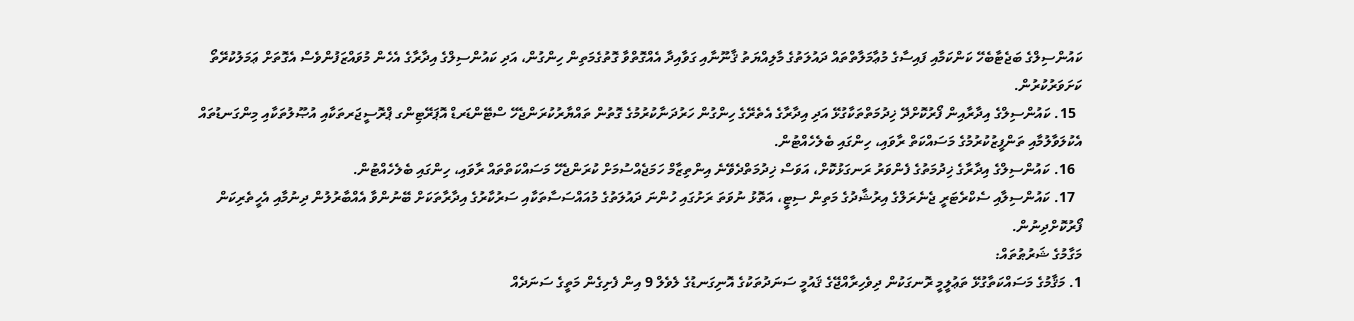ކައުންސިލްގެ ބަޖެޓާބެހޭ ކަންކަމާއި ފައިސާގެ މުޢާމަލާތްތައް ދައުލަތުގެ މާލިއްޔަތު ޤާނޫނާއި ގަވާއިދާ އެއްގޮތްވާ ގޮތުގެމަތިން ހިންގުން، އަދި ކައުންސިލްގެ އިދާރާގެ އެހެން މުވައްޒަފުންވެސް އެގޮތަށް ޢަމަލުކުރޭތޯ ކަށަވަރުކުރުން.
  15. ކައުންސިލްގެ އިދާރާއިން ފޯރުކޮށްދޭ ޚިދުމަތްތަކާގުޅޭ އަދި އިދާރާގެ އެތެރޭގެ ހިންގުން ހަރުދަނާކުރުމުގެ ގޮތުން ތައްޔާރުކުރަންޖެހޭ ސްޓޭންޑަރޑް އޮޕަރޭޓިންގ ޕްރޮސީޖަރތަކާއި އުޞޫލުތަކާއި މިންގަނޑުތައް އެކުލަވާލުމާއި ތަންފީޒުކުރުމުގެ މަސައްކަތް ރާވައި، ހިންގައި ބެލެހެއްޓުން.
  16. ކައުންސިލްގެ އިދާރާގެ ޚިދުމަތުގެ ފެންވަރު ރަނގަޅުކޮށް، އަވަސް ޚިދުމަތްދެވޭނެ އިންތިޒާމް ހަމަޖެއްސުމަށް ކުރަންޖެހޭ މަސައްކަތްތައް ރާވައި، ހިންގައި ބެލެހެއްޓުން.
  17. ކައުންސިލާއި ސެކްރެޓަރީ ޖެނެރަލްގެ އިރުޝާދުގެ މަތިން ސިޓީ، އަތޮޅު ނުވަތަ ރަށުގައި ހުންނަ ދައުލަތުގެ މުއައްސަސާތަކާއި ސަރުކާރުގެ އިދާރާތަކަށް ބޭނުންވާ އެއްބާރުލުން ދިނުމާއި އެހީތެރިކަން ފޯރުކޮށްދިނުން.
މަގާމުގެ ޝަރުޠުތައް:
1. މަޤާމުގެ މަސައްކަތާގުޅޭ ތަޢުލީމީ ރޮނގަކުން ދިވެހިރާއްޖޭގެ ޤައުމީ ސަނަދުތަކުގެ އޮނިގަނޑުގެ ލެވެލް 9 އިން ފެށިގެން މަތީގެ ސަނަދެއް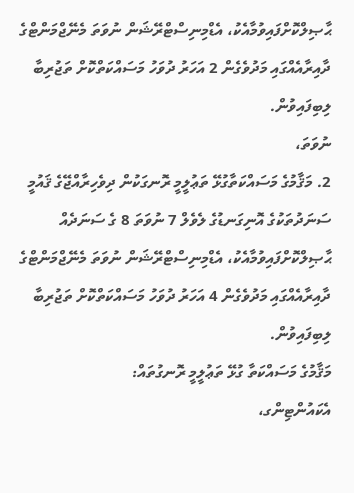ޙާޞިލްކޮށްފައިވުމާއެކު، އެޑްމިނިސްޓްރޭޝަން ނުވަތަ މެނޭޖްމަންޓްގެ ދާއިރާއެއްގައި މަދުވެގެން 2 އަހަރު ދުވަހު މަސައްކަތްކޮށް ތަޖުރިބާ ލިބިފައިވުން.
ނުވަތަ،
2. މަޤާމުގެ މަސައްކަތާގުޅޭ ތަޢުލީމީ ރޮނގަކުން ދިވެހިރާއްޖޭގެ ޤައުމީ ސަނަދުތަކުގެ އޮނިގަނޑުގެ ލެވެލް 7 ނުވަތަ 8 ގެ ސަނަދެއް ޙާޞިލްކޮށްފައިވުމާއެކު، އެޑްމިނިސްޓްރޭޝަން ނުވަތަ މެނޭޖްމަންޓްގެ ދާއިރާއެއްގައި މަދުވެގެން 4 އަހަރު ދުވަހު މަސައްކަތްކޮށް ތަޖުރިބާ ލިބިފައިވުން.
މަޤާމުގެ މަސައްކަތާ ގުޅޭ ތަޢުލީމީ ރޮނގުތައް:
އެކައުންޓިންގ،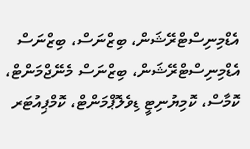އެޑްމިނިސްޓްރޭޝަން، ބިޒްނަސް، ބިޒްނަސް އެޑްމިނިސްޓްރޭޝަން، ބިޒްނަސް މެނޭޖްމަންޓް، ކޮމާސް، ކޮމިޔުނިޓީ ޑިވެލޮޕްމަންޓް، ކޮމްޕިއުޓަރ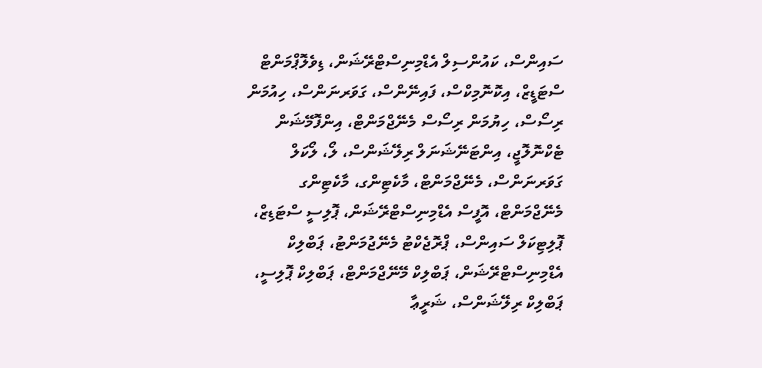ސައިންސް، ކައުންސިލް އެޑްމިނިސްޓްރޭޝަން، ޑިވެލޮޕްމަންޓް ސްޓަޑީޒް، އިކޮނޮމިކްސް، ފައިނޭންސް، ގަވަރނަންސް، ހިއުމަން ރިސޯސް، ހިޔުމަން ރިސޯސް މެނޭޖްމަންޓް، އިންފޮމޭޝަން ޓެކްނޮލޮޖީ، އިންޓަނޭޝަނަލް ރިލޭޝަންސް، ލޯ، ލޯކަލް ގަވަރނަންސް، މެނޭޖްމަންޓް، މާކެޓިންގ، މާކެޓިންގ މެނޭޖްމަންޓް، އޮފީސް އެޑްމިނިސްޓްރޭޝަން، ޕޮލިސީ ސްޓަޑިޒް، ޕޮލިޓިކަލް ސައިންސް، ޕްރޮޖެކްޓު މެނޭޖުމަންޓު، ޕަބްލިކް އެޑްމިނިސްޓްރޭޝަން، ޕަބްލިކް މޭނޭޖްމަންޓް، ޕަބްލިކް ޕޮލިސީ، ޕަބްލިކް ރިލޭޝަންސް، ޝަރީޢާ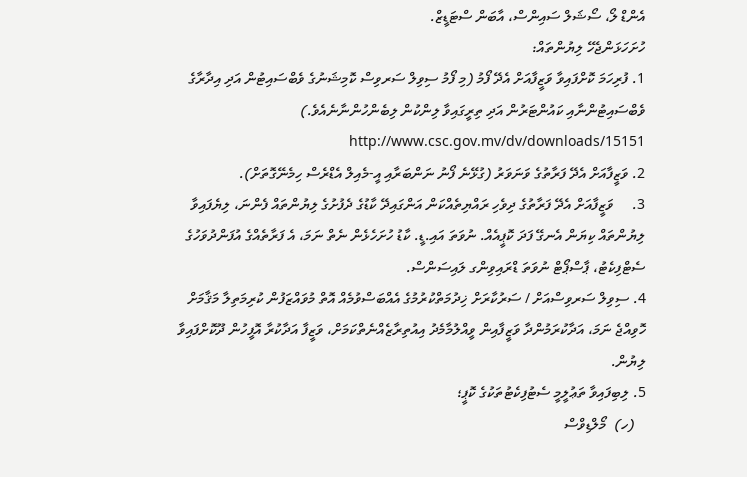އެންޑް ލޯ، ސޯޝަލް ސައިންސް، އާބަން ސްޓަޑީޒް.
ހުށަހަޅަންޖެހޭ ލިޔުންތައް:
1. ފުރިހަމަ ކޮށްފައިވާ ވަޒީފާއަށް އެދޭ ފޯމު (މި ފޯމު ސިވިލް ސަރވިސް ކޮމިޝަނުގެ ވެބްސައިޓުން އަދި އިދާރާގެ ވެބްސައިޓުންނާއި ކައުންޓަރުން އަދި ތިރީގައިވާ ލިންކުން ލިބެންހުންނާނެއެވެ.) http://www.csc.gov.mv/dv/downloads/15151
2. ވަޒީފާއަށް އެދޭ ފަރާތުގެ ވަނަވަރު (ގުޅޭނެ ފޯނު ނަންބަރާއި އީ-މެއިލް އެޑްރެސް ހިމެނޭގޮތަށް).
3.     ވަޒީފާއަށް އެދޭ ފަރާތުގެ ދިވެހި ރައްޔިތެއްކަން އަންގައިދޭ ކާޑުގެ ދެފުށުގެ ލިޔުންތައް ފެންނަ، ލިޔެފައިވާ ލިޔުންތައް ކިޔަން އެނގޭ ފަދަ ކޮޕީއެއް. ނުވަތަ އައި.ޑީ. ކާޑު ހުށަހެޅެން ނެތް ނަމަ، އެ ފަރާތެއްގެ އުފަންދުވަހުގެ ސެޓްފިކެޓު، ޕާސްޕޯޓް ނުވަތަ ޑްރައިވިންގ ލައިސަންސް.
4. ސިވިލް ސަރވިސްއަށް / ސަރުކާރަށް ޚިދުމަތްކުރުމުގެ އެއްބަސްވުމެއް އޮތް މުވައްޒަފުން ކުރިމަތިލާ މަޤާމަށް ހޮވިއްޖެ ނަމަ، އަދާކުރަމުންދާ ވަޒީފާއިން ވީއްލުމާމެދު އިއުތިރާޒެއްނެތްކަމަށް، ވަޒީފާ އަދާކުރާ އޮފީހުން ދޫކޮށްފައިވާ ލިޔުން.
5. ލިބިފައިވާ ތަޢުލީމީ ސެޓުފިކެޓުތަކުގެ ކޮޕީ؛
   (ހ)  މޯލްޑިވްސް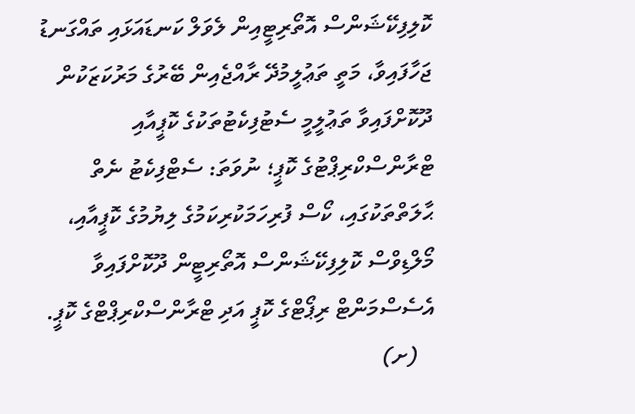ކޮލިފިކޭޝަންސް އޮތޯރިޓީއިން ލެވަލް ކަނޑައަޅައި ތައްގަނޑު ޖަހާފައިވާ، މަތީ ތަޢުލީމުދޭ ރާއްޖެއިން ބޭރުގެ މަރުކަޒަކުން ދޫކޮށްފައިވާ ތަޢުލީމީ ސެޓުފިކެޓުތަކުގެ ކޮޕީއާއި ޓްރާންސްކްރިޕްޓުގެ ކޮޕީ؛ ނުވަތަ: ސެޓްފިކެޓު ނެތް ޙާލަތްތަކުގައި، ކޯސް ފުރިހަމަކުރިކަމުގެ ލިޔުމުގެ ކޮޕީއާއި، މޯލްޑިވްސް ކޮލިފިކޭޝަންސް އޮތޯރިޓީން ދޫކޮށްފައިވާ އެސެސްމަންޓް ރިޕޯޓްގެ ކޮޕީ އަދި ޓްރާންސްކްރިޕްޓްގެ ކޮޕީ.
   (ށ)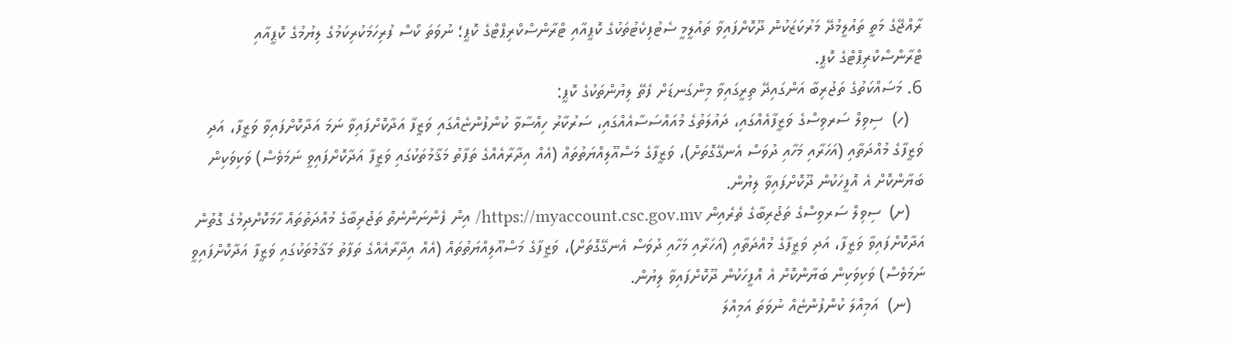ރާއްޖޭގެ މަތީ ތައުލީމުދޭ މަރުކަޒަކުން ދޫކޮށްފައިވާ ތައުލީމީ ސެޓުފިކެޓުތަކުގެ ކޮޕީއާއި ޓްރާންސްކްރިޕްޓްގެ ކޮޕީ؛ ނުވަތަ ކޯސް ފުރިހަމަކުރިކަމުގެ ލިޔުމުގެ ކޮޕީއާއި ޓްރާންސްކްރިޕްޓްގެ ކޮޕީ.
6. މަސައްކަތުގެ ތަޖުރިބާ އަންގައިދޭ ތިރީގައިވާ މިންގަނޑަށް ފެތޭ ލިޔުންތަކުގެ ކޮޕީ:
   (ހ)  ސިވިލް ސަރވިސްގެ ވަޒީފާއެއްގައި، ދައުލަތުގެ މުއައްސަސާއެއްގައި، ސަރުކާރު ހިއްސާވާ ކުންފުންޏެއްގައި ވަޒީފާ އަދާކޮށްފައިވާ ނަމަ އަދާކޮށްފައިވާ ވަޒީފާ، އަދި ވަޒީފާގެ މުއްދަތާއި (އަހަރާއި މަހާއި ދުވަސް އެނގޭގޮތަށް)، ވަޒީފާގެ މަސްއޫލިއްޔަތުތައް (އެއް އިދާރާއެއްގެ ތަފާތު މަޤާމުތަކުގައި ވަޒީފާ އަދާކޮށްފައިވީ ނަމަވެސް) ވަކިވަކިން ބަޔާންކޮށް އެ އޮފީހަކުން ދޫކޮށްފައިވާ ލިޔުން.
   (ށ)  ސިވިލް ސަރވިސްގެ ތަޖުރިބާގެ ތެރެއިން https://myaccount.csc.gov.mv/ އިން ފެންނަންނެތް ތަޖުރިބާގެ މުއްދަތުތައް ހާމަކޮށްދިމުގެ ގޮތުން އަދާކޮށްފައިވާ ވަޒީފާ، އަދި ވަޒީފާގެ މުއްދަތާއި (އަހަރާއި މަހާއި ދުވަސް އެނގޭގޮތަށް)، ވަޒީފާގެ މަސްއޫލިއްޔަތުތައް (އެއް އިދާރާއެއްގެ ތަފާތު މަޤާމުތަކުގައި ވަޒީފާ އަދާކޮށްފައިވީ ނަމަވެސް) ވަކިވަކިން ބަޔާންކޮށް އެ އޮފީހަކުން ދޫކޮށްފައިވާ ލިޔުން.
   (ނ)  އަމިއްލަ ކުންފުންޏެއް ނުވަތަ އަމިއްލަ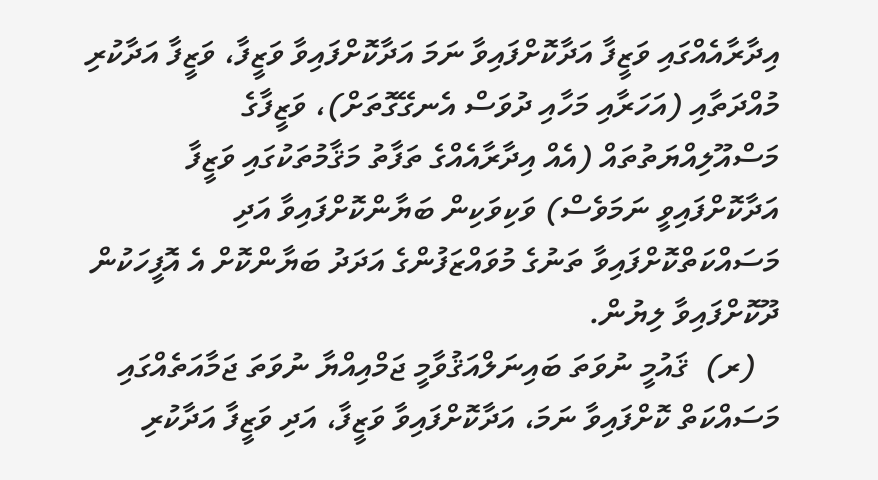އިދާރާއެއްގައި ވަޒީފާ އަދާކޮށްފައިވާ ނަމަ އަދާކޮށްފައިވާ ވަޒީފާ، ވަޒީފާ އަދާކުރި މުއްދަތާއި (އަހަރާއި މަހާއި ދުވަސް އެނގޭގޮތަށް)، ވަޒީފާގެ މަސްއޫލިއްޔަތުތައް (އެއް އިދާރާއެއްގެ ތަފާތު މަޤާމުތަކުގައި ވަޒީފާ އަދާކޮށްފައިވީ ނަމަވެސް) ވަކިވަކިން ބަޔާންކޮށްފައިވާ އަދި މަސައްކަތްކޮށްފައިވާ ތަނުގެ މުވައްޒަފުންގެ އަދަދު ބަޔާންކޮށް އެ އޮފީހަކުން ދޫކޮށްފައިވާ ލިޔުން.
   (ރ)  ޤައުމީ ނުވަތަ ބައިނަލްއަޤުވާމީ ޖަމްއިއްޔާ ނުވަތަ ޖަމާއަތެއްގައި މަސައްކަތް ކޮށްފައިވާ ނަމަ، އަދާކޮށްފައިވާ ވަޒީފާ، އަދި ވަޒީފާ އަދާކުރި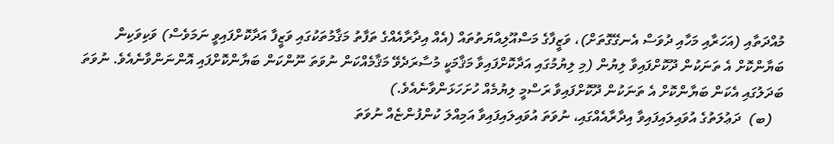މުއްދަތާއި (އަހަރާއި މަހާއި ދުވަސް އެނގޭގޮތަށް)، ވަޒީފާގެ މަސްއޫލިއްޔަތުތައް (އެއް އިދާރާއެއްގެ ތަފާތު މަޤާމުތަކުގައި ވަޒީފާ އަދާކޮށްފައިވީ ނަމަވެސް) ވަކިވަކިން ބަޔާންކޮށް އެ ތަނަކުން ދޫކޮށްފައިވާ ލިޔުން (މި ލިޔުމުގައި އަދާކޮށްފައިވާ މަޤާމަކީ މުސާރަދެވޭ މަޤާމެއްކަން ނުވަތަ ނޫންކަން ބަޔާންކޮށްފައި އޮންނަންވާނެއެވެ. ނުވަތަ ބަދަލުގައި އެކަން ބަޔާންކޮށް އެ ތަނަކުން ދޫކޮށްފައިވާ ރަސްމީ ލިޔުމެއް ހުށަހަޅަންވާނެއެވެ.)
   (ބ)  ދަޢުލަތުގެ އުވައިލައިފައިވާ އިދާރާއެއްގައި، ނުވަތަ އުވައިލައިފައިވާ އަމިއްލަ ކުންފުންޏެއް ނުވަތަ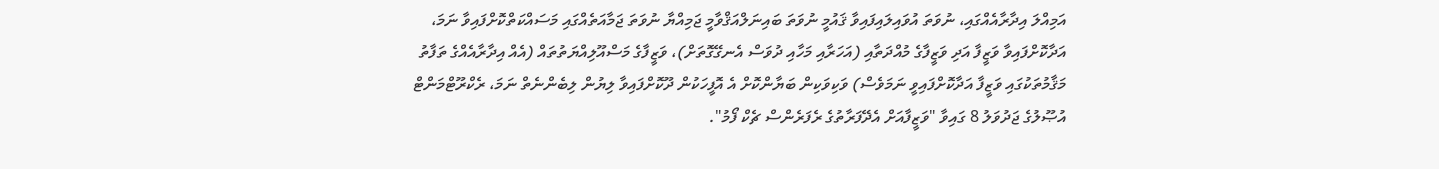އަމިއްލަ އިދާރާއެއްގައި، ނުވަތަ އުވައިލައިފައިވާ ޤައުމީ ނުވަތަ ބައިނަލްއަޤްވާމީ ޖަމިއްޔާ ނުވަތަ ޖަމާއަތެއްގައި މަސައްކަތްކޮށްފައިވާ ނަމަ، އަދާކޮށްފައިވާ ވަޒީފާ އަދި ވަޒީފާގެ މުއްދަތާއި (އަހަރާއި މަހާއި ދުވަސް އެނގޭގޮތަށް)، ވަޒީފާގެ މަސްއޫލިއްޔަތުތައް (އެއް އިދާރާއެއްގެ ތަފާތު މަޤާމުތަކުގައި ވަޒީފާ އަދާކޮށްފައިވީ ނަމަވެސް) ވަކިވަކިން ބަޔާންކޮށް އެ އޮފީހަކުން ދޫކޮށްފައިވާ ލިޔުން ލިބެންނެތް ނަމަ، ރެކްރޫޓްމަންޓް އުޞޫލުގެ ޖަދުވަލު 8 ގައިވާ "ވަޒީފާއަށް އެދޭފަރާތުގެ ރެފަރެންސް ޗެކް ފޯމު".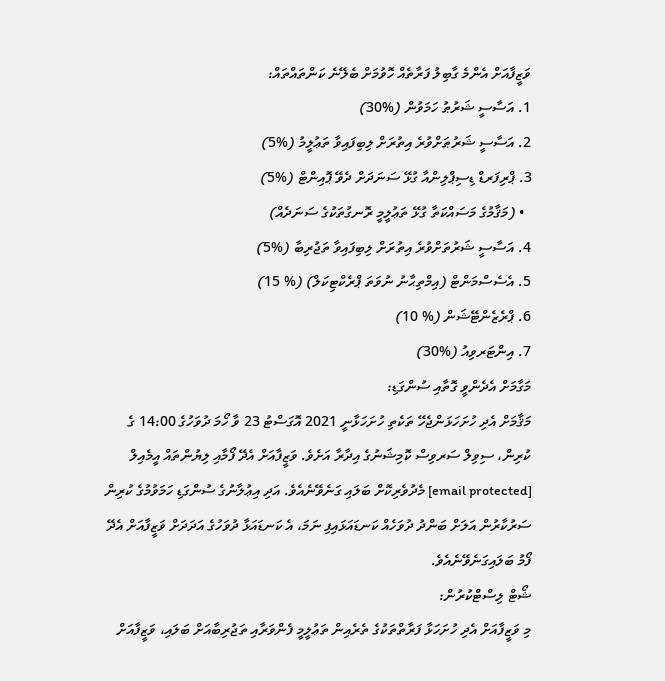ވަޒީފާއަށް އެންމެ ގާބިލު ފަރާތެއް ހޮވުމަށް ބެލޭނެ ކަންތައްތައް:
1. އަސާސީ ޝަރުޠު ހަމަވުން (%30)
2. އަސާސީ ޝަރުޠަށްވުރެ އިތުރަށް ލިބިފައިވާ ތަޢުލީމު (%5)
3. ޕްރިފަރޑް ޑިސިޕްލިންއާ ގުޅޭ ސަނަދަށް ދެވޭ ޕޮއިންޓް (%5)
  • (މަޤާމުގެ މަސައްކަތާ ގުޅޭ ތަޢުލީމީ ރޮނގުތަކުގެ ސަނަދެއް)
4. އަސާސީ ޝަރުތަށްވުރެ އިތުރަށް ލިބިފައިވާ ތަޖުރިބާ (%5)
5. އެސެސްމަންޓް (އިމްތިޙާނު ނުވަތަ ޕްރެކްޓިކަލް) (% 15)
6. ޕްރެޒެންޓޭޝަން (% 10)
7. އިންޓަރވިއު (%30)
މަގާމަށް އެދެންވީ ގޮތާއި ސުންގަޑި:
މަޤާމަށް އެދި ހުށަހަޅަންޖެހޭ ތަކެތި ހުށަހަޅާނީ 2021 އޮގަސްޓު 23 ވާ ހޯމަ ދުވަހުގެ 14:00 ގެ ކުރިން، ސިވިލް ސަރވިސް ކޮމިޝަނުގެ އިދާރާ އަށެވެ. ވަޒީފާއަށް އެދޭ ފޯމާއި ލިޔުންތައް އީމެއިލް [email protected] މެދުވެރިކޮށް ބަލައި ގަނެވޭނެއެވެ. އަދި އިޢުލާނުގެ ސުންގަޑި ހަމަވުމުގެ ކުރިން ސަރުކާރުން އަލަށް ބަންދު ދުވަހެއް ކަނޑައަޅައިފި ނަމަ، އެ ކަނޑައަޅާ ދުވަހުގެ އަދަދަށް ވަޒީފާއަށް އެދޭ ފޯމު ބަލައިގަނެވޭނެއެވެ.
ޝޯޓް ލިސްޓްކުރުން:
މި ވަޒީފާއަށް އެދި ހުށަހަޅާ ފަރާތްތަކުގެ ތެރެއިން ތަޢުލީމީ ފެންވަރާއި ތަޖުރިބާއަށް ބަލައި، ވަޒީފާއަށް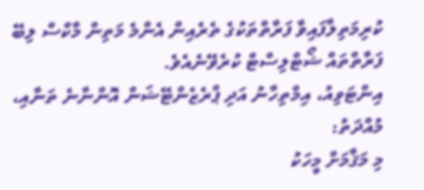ކުރިމަތިލާފައިވާ ފަރާތްތަކުގެ ތެރެއިން އެންމެ މަތިން މާކްސް ލިބޭ ފަރާތްތައް ޝޯޓްލިސްޓް ކުރެވޭނެއެވެ.
އިންޓަވިއު، އިމްތިހާނު އަދި ޕްރެޒެންޓޭޝަން އޮންނާނެ ތަނާއި، މުއްދަތު:
މި މަޤާމަށް މީހަކު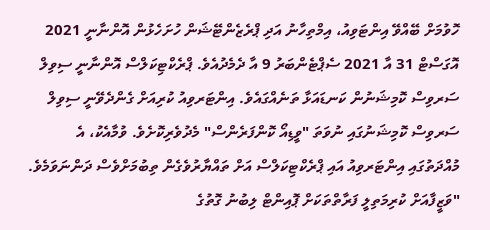ހޮވުމަށް ބޭއްވޭ އިންޓަވިއު، އިމްތިހާނު އަދި ޕްރެޒެންޓޭޝަން ހުށަހެޅުން އޮންނާނީ 2021 އޮގަސްޓް 31 އާ 2021 ސެޕްޓެންބަރު 9 އާ ދެމެދުއެވެ. ޕްރެކްޓިކަލްސް އޮންނާނީ ސިވިލް ސަރވިސް ކޮމިޝަނުން ކަނޑައަޅާ ތަނެއްގައެވެ. އިންޓަރވިއު ކުރިއަށް ގެންދެވޭނީ ސިވިލް ސަރވިސް ކޮމިޝަނުގައި ނުވަތަ "ވީޑިއޯ ކޮންފަރެންސް" މެދުވެރިކޮށެވެ. ވުމާއެކު، އެ މުއްދަތުގައި އިންޓަރވިއު އައި ޕްރެކްޓިކަލްސް އަށް ތައްޔާރުވެގެން ތިބުމަށްވެސް ދަންނަވަމެވެ.
"ވަޒީފާއަށް ކުރިމަތިލީ ފަރާތްތަކަށް ޕޮއިންޓް ލިބުނު ގޮތުގެ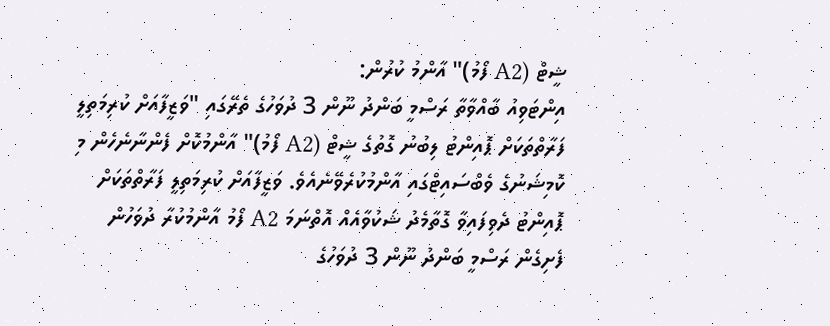ޝީޓް (A2 ފޯމު)" އާންމު ކުރުން:
އިންޓަވިއު ބާއްވާތާ ރަސްމީ ބަންދު ނޫން 3 ދުވަހުގެ ތެރޭގައި "ވަޒީފާއަށް ކުރިމަތިލީ ފަރާތްތަކަށް ޕޮއިންޓު ލިބުނު ގޮތުގެ ޝީޓް (A2 ފޯމު)" އާންމުކޮށް ފެންނާނެހެން މި ކޮމިޝަނުގެ ވެބްސައިޓްގައި އާންމުކުރެވޭނެއެވެ. ވަޒީފާއަށް ކުރިމަތިލީ ފަރާތްތަކަށް ޕޮއިންޓު ދެވިފައިވާ ގޮތާމެދު ޝަކުވާއެއް އޮތްނަމަ A2 ފޯމު އާންމުކުރާ ދުވަހުން ފެށިގެން ރަސްމީ ބަންދު ނޫން 3 ދުވަހުގެ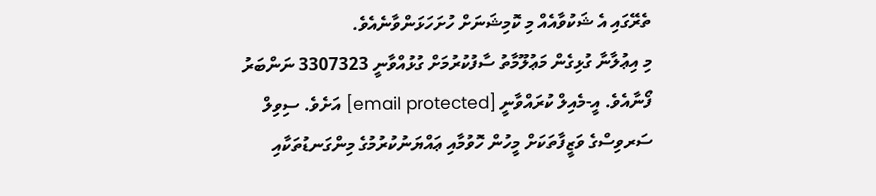ތެރޭގައި އެ ޝަކުވާއެއް މި ކޮމިޝަނަށް ހުށަހަޅަންވާނެއެވެ.
މި އިޢުލާނާ ގުޅިގެން މަޢުލޫމާތު ސާފުކުރުމަށް ގުޅުއްވާނީ 3307323 ނަންބަރު ފޯނާއެވެ. އީ-މެއިލް ކުރައްވާނީ [email protected] އަށެވެ. ސިވިލް ސަރވިސްގެ ވަޒީފާތަކަށް މީހުން ހޮވުމާއި ޢައްޔަނުކުރުމުގެ މިންގަނޑުތަކާއި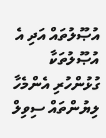އުޞޫލުތައް އަދި އެ އުޞޫލުތަކާ ގުޅުންހުރި އެންމެހާ ލިޔުންތައް ސިވިލް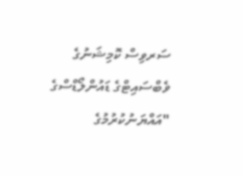ސަރވިސް ކޮމިޝަނުގެ ވެބްސައިޓްގެ ޑައުންލޯޑްސްގެ "އައްޔަނުކުރުމުގެ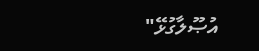އުޞޫލާގުޅޭ"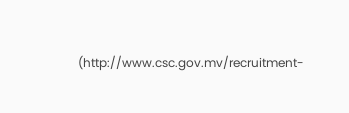(http://www.csc.gov.mv/recruitment-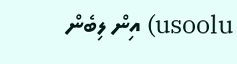usoolu) އިން ލިބެން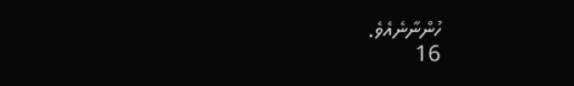ހުންނާނެއެވެ.
16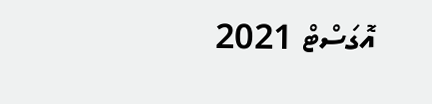އޮގަސްޓް 2021